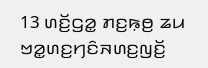13 ꤛꤢꤩ꤬ꤞꤤ꤭ ꤊꤢ꤬ꤒ꤫ꤥ꤬ ꤘꤣ ꤠꤤ꤭ꤛꤢ꤬ꤚꤢꤨꤏꤛꤢ꤬ꤜꤢꤩ꤬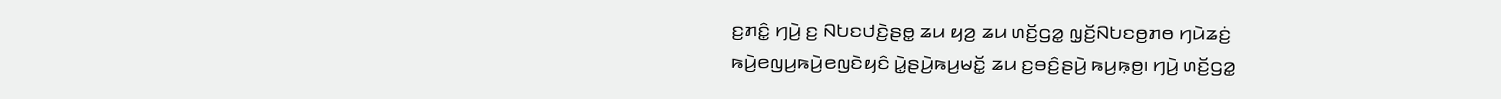ꤢ꤬ꤊꤢꤨ꤭ ꤚꤣꤧ꤬ ꤢ꤬ ꤡꤝꤢꤓꤢꤧ꤬ꤔꤥ꤭ ꤘꤣ ꤟꤤ꤬ ꤘꤣ ꤛꤢꤩ꤬ꤞꤤ꤭ ꤜ꤫ꤢꤩ꤬ꤡꤝꤢꤥ꤬ꤊꤥ ꤚꤣꤧꤘꤢꤦ꤬ ꤒꤣꤧ꤬ꤕꤜꤣ꤬ꤒꤣꤧ꤬ꤕꤜꤢꤧꤟꤢꤨ ꤣꤧ꤭ꤔꤣꤧ꤬ꤒꤣ꤬ꤗꤢꤩ꤭ ꤘꤣ ꤢ꤬ꤋꤢꤨ꤬ꤔꤣꤧ꤬ ꤒꤣ꤬ꤒ꤫ꤥ꤬꤯ ꤚꤣꤧ꤬ ꤛꤢꤩ꤬ꤞꤤ꤭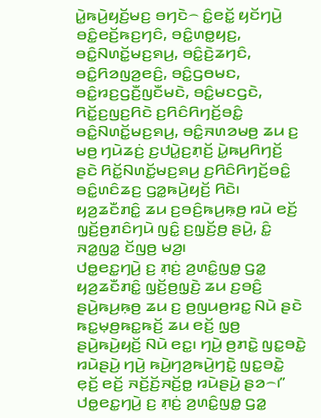ꤣꤧ꤭ꤒꤣꤧ꤬ꤟꤢꤩ꤬ꤗꤢ꤬ ꤋꤚꤢꤧ꤮ ꤢꤨ꤭ꤕꤢꤩ꤭ ꤟꤢꤩꤚꤣꤧ꤬ ꤋꤢꤨ꤭ꤕꤢꤩ꤬ꤒꤢ꤬ꤚꤢꤨ, ꤋꤢꤨ꤭ꤛꤥ꤭ꤟꤢ꤬, ꤋꤢꤨ꤭ꤡꤛꤢꤩ꤭ꤗꤢ꤬ꤎꤣ꤬, ꤋꤢꤨ꤭ꤢꤧ꤬ꤘꤚꤢꤨ, ꤋꤢꤨ꤭ꤖꤤꤜꤤ꤬ꤕꤢꤨ꤬, ꤋꤢꤨ꤭ꤞꤥꤗꤢ, ꤋꤢꤨ꤭ꤙꤢ꤬ꤞꤢꤪ꤬ꤜꤢꤪꤗꤢꤧ, ꤋꤢꤨ꤭ꤗꤢꤞꤢꤧ, ꤖꤢꤩ꤭ꤢ꤬ꤜꤢ꤬ꤖꤢꤧ ꤢ꤬ꤖꤢꤨꤖꤚꤢꤩ꤬ꤋꤢꤨ꤭ ꤋꤢꤨ꤭ꤡꤛꤢꤩ꤭ꤗꤢ꤬ꤎꤣ꤬, ꤋꤢꤨ꤭ꤏꤛꤤꤗꤥ꤬ ꤘꤣ ꤢ꤬ ꤗꤥ꤬ ꤚꤣꤧꤘꤢꤦ꤬ ꤢ꤬ꤓꤣꤧ꤭ꤢ꤬ꤊ꤫ꤢꤩ꤬ ꤣꤧ꤭ꤒꤣ꤬ꤖꤚꤢꤩ꤬ ꤔꤢꤧ ꤖꤢꤩ꤭ꤡꤛꤢꤩ꤭ꤗꤢ꤬ꤎꤣ꤬ ꤢ꤬ꤖꤢꤨꤖꤚꤢꤩ꤬ꤋꤢꤨ꤭ ꤋꤢꤨ꤭ꤛꤢꤨꤘꤢ꤬ ꤞꤤ꤭ꤒꤣꤧ꤬ꤟꤢꤩ꤬ ꤖꤢꤧ꤯
ꤟꤤ꤬ꤘꤢꤪꤊꤢꤨ꤭ ꤘꤣ ꤢ꤬ꤋꤢꤨ꤬ꤒꤣ꤬ꤒ꤫ꤥ꤬ ꤙꤣꤧ ꤕꤢꤩ꤬ ꤜ꤫ꤢꤩ꤬ꤥ꤬ꤊꤢꤨꤚꤣꤧ ꤜꤢꤨ꤭ ꤢ꤬ꤜ꤫ꤢꤩ꤬ꤥ꤬ ꤔꤣꤧ꤬, ꤢꤨ꤭ ꤏꤤ꤭ꤜꤤ꤭ ꤢꤩꤜꤥ꤬ ꤗꤤ꤬꤯
ꤓꤥ꤭ꤕꤢ꤭ꤚꤣꤧ꤬ ꤢ꤬ ꤊ꤫ꤢꤦ꤬ ꤤ꤬ꤛꤢꤨ꤭ꤜꤥ꤭ ꤞꤤ꤭ ꤟꤤ꤬ꤘꤢꤪꤊꤢꤨ꤭ ꤜ꤫ꤢꤩ꤬ꤥ꤬ꤜ꤫ꤢꤧ꤬ ꤘꤣ ꤢ꤬ꤋꤢꤨ꤬ ꤔꤣꤧ꤬ꤒꤣ꤬ꤒ꤫ꤥ꤬ ꤘꤣ ꤢ꤬ ꤥ꤬ꤜꤣꤥ꤬ꤙꤢ꤭ ꤡꤣꤧ ꤔꤢꤧ ꤒꤢ꤭ꤗ꤫ꤥ꤬ꤒꤢ꤭ꤒꤢꤩ꤬ ꤘꤣ ꤕꤢꤩ꤬ ꤜ꤫ꤥ꤬ ꤔꤣꤧ꤬ꤒꤣꤧ꤬ꤟꤢꤩ꤬ ꤡꤣꤧ ꤕꤢ꤭꤯ ꤚꤣꤧ꤬ ꤥ꤬ꤊꤢꤧ꤭ ꤜꤢ꤭ꤋꤢꤧ꤭ ꤙꤣꤧꤔꤣꤧ꤬ ꤚꤣꤧ꤬ ꤒꤣꤧ꤬ꤚꤤ꤬ꤒꤣꤧ꤬ꤚꤢꤧ꤭ ꤜꤢ꤭ꤋꤢꤧ꤭ ꤕ꤫ꤢꤩ꤬ ꤕꤢꤩ꤬ ꤏꤢꤩ꤬ꤢꤩ꤬ꤏꤢꤩ꤬ꤥ꤭ ꤙꤣꤧꤔꤣꤧ꤬ ꤔꤤ꤮꤯”
ꤓꤥ꤭ꤕꤢ꤭ꤚꤣꤧ꤬ ꤢ꤬ ꤊ꤫ꤢꤦ꤬ ꤤ꤬ꤛꤢꤨ꤭ꤜꤥ꤭ ꤞꤤ꤭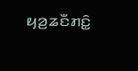ꤟꤤ꤬ꤘꤢꤪꤊꤢꤨ꤭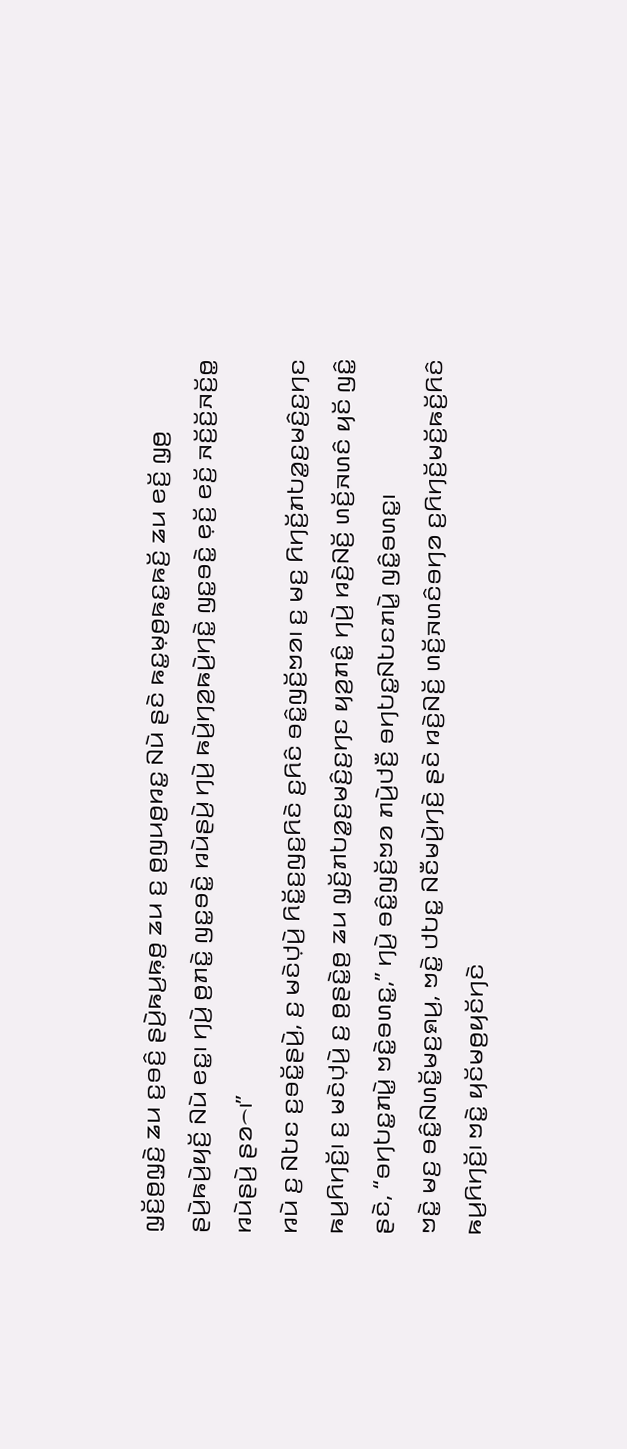ꤜ꤫ꤢꤩ꤬ꤥ꤬ꤜ꤫ꤢꤧ꤬ ꤘꤣ ꤢ꤬ꤋꤢꤨ꤬ ꤔꤣꤧ꤬ꤒꤣ꤬ꤒ꤫ꤥ꤬ ꤘꤣ ꤢ꤬ ꤥ꤬ꤜꤣꤥ꤬ꤙꤢ꤭ ꤡꤣꤧ ꤔꤢꤧ ꤒꤢ꤭ꤗ꤫ꤥ꤬ꤒꤢ꤭ꤒꤢꤩ꤬ ꤘꤣ ꤕꤢꤩ꤬ ꤜ꤫ꤥ꤬ ꤔꤣꤧ꤬ꤒꤣꤧ꤬ꤟꤢꤩ꤬ ꤡꤣꤧ ꤕꤢ꤭꤯ ꤚꤣꤧ꤬ ꤥ꤬ꤊꤢꤧ꤭ ꤜꤢ꤭ꤋꤢꤧ꤭ ꤙꤣꤧꤔꤣꤧ꤬ ꤚꤣꤧ꤬ ꤒꤣꤧ꤬ꤚꤤ꤬ꤒꤣꤧ꤬ꤚꤢꤧ꤭ ꤜꤢ꤭ꤋꤢꤧ꤭ ꤕ꤫ꤢꤩ꤬ ꤕꤢꤩ꤬ ꤏꤢꤩ꤬ꤢꤩ꤬ꤏꤢꤩ꤬ꤥ꤭ ꤙꤣꤧꤔꤣꤧ꤬ ꤔꤤ꤮꤯”
ꤙꤣꤧ ꤢ꤬ ꤡꤝꤢ ꤢ꤬ꤋꤢꤩ꤭ꤔꤣꤧ꤬, ꤢ꤬ ꤗꤢꤧꤓ꤫ꤣꤧ꤬ ꤖꤢꤩ꤭ꤢ꤬ꤜꤢ꤬ꤖꤢꤧ ꤢ꤬ꤖꤢꤨ ꤋꤢꤨ꤭ꤜꤢꤩ꤬ꤠꤤ꤯ ꤢ꤬ ꤗꤢ꤬ ꤖꤚꤢꤩ꤬ꤊꤝꤤ꤭ꤢ꤬ꤗꤢꤨ꤬ꤢ꤬ꤚꤢ ꤒꤣ꤬ꤖꤚꤢꤩ꤬꤯ ꤢ꤬ ꤗꤢꤧꤓ꤫ꤣꤧ꤬ ꤢ꤬ ꤥ꤬ꤔꤢꤧ꤭ꤥ꤬ ꤘꤣ ꤜ꤫ꤢꤩ꤬ꤊꤝꤤ꤭ꤢ꤬ꤗꤢꤨ꤬ꤢ꤬ꤚꤢ ꤟꤤ꤬ꤊꤢꤨ꤭ ꤚꤣꤧ꤬ ꤙꤢꤧ꤬ꤡꤢꤩ꤬ ꤛꤢꤩ꤬ꤏꤛꤢꤨ ꤟꤢꤩ ꤜꤢꤨ꤭ ꤔꤢꤧ, “ꤋꤚꤝꤢ꤭ꤊꤣꤧ꤭ ꤠꤢꤧ꤭ꤋꤛꤢ꤭,” ꤚꤣꤧ꤬ ꤋꤢꤨ꤭ꤜꤢꤩ꤬ꤠꤤ ꤊꤣꤧ꤬ꤓꤢꤪ꤬ ꤋꤚꤝꤢ꤭ꤡꤝꤢꤊꤣꤧ꤭ ꤜꤢꤨ꤭ꤋꤛꤢ꤭꤯
ꤠꤢꤧ꤭ ꤗꤢ꤬ ꤋꤢꤨ꤭ꤡꤛꤢꤩ꤭ꤗꤢ꤬ꤎꤣ꤬, ꤠꤢꤧ꤭ ꤓꤝꤢ꤭ ꤡꤢꤪꤗꤣꤧ꤬ꤚꤢꤧ꤬ ꤔꤢꤧ ꤙꤢꤧ꤬ꤡꤢꤩ꤬ ꤛꤢꤩ꤬ꤏꤛꤢꤨꤋꤚꤤ ꤢ꤬ꤖꤚꤢꤩ꤬ꤗꤢꤩ꤬ꤒꤢꤩ꤬ꤖꤢꤨ ꤒꤣ꤬ꤖꤚꤢꤩ꤬꤯ ꤠꤢꤧ꤭ ꤟꤢꤩꤗꤥ꤬ꤟꤢꤩꤚꤢꤧ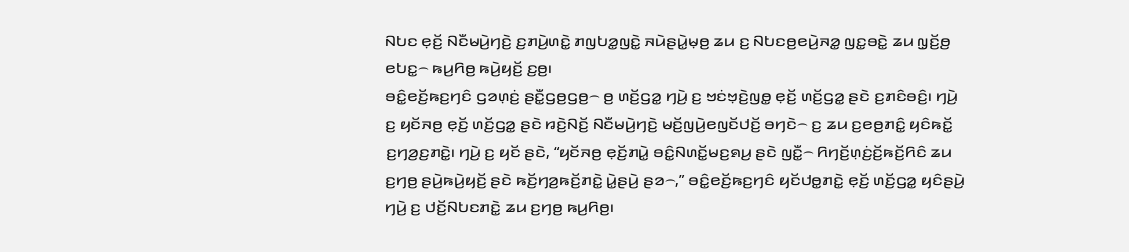ꤡꤝꤢ ꤕ꤫ꤢꤩ꤬ ꤡꤢꤪꤗꤣꤧ꤬ꤚꤢꤧ꤬ ꤢ꤬ꤊꤣꤧ꤬ꤛꤢꤧ꤭ ꤊꤜꤝꤤ꤭ꤜꤢꤧ꤭ ꤏꤣꤧꤔꤣꤧ꤭ꤗ꤫ꤥ꤬ ꤘꤣ ꤢ꤬ ꤡꤝꤢꤥ꤬ꤕꤣꤧ꤬ꤏꤤ꤭ ꤜꤢ꤭ꤋꤢꤧ꤭ ꤘꤣ ꤜ꤫ꤢꤩ꤬ꤥ꤬ ꤕꤝꤢ꤭꤮ ꤒꤣ꤬ꤖꤥ꤬ ꤒꤣꤧ꤬ꤟꤢꤩ꤬ ꤢ꤬ꤥ꤬꤯
ꤋꤢꤨ꤭ꤕꤢꤩ꤬ꤒꤢ꤬ꤚꤢꤨ ꤞꤤꤛ꤫ꤢꤦ꤬ ꤔꤢꤪ꤭ꤞꤥ꤬ꤞꤥ꤬꤮ ꤥ꤬ ꤛꤢꤩ꤬ꤞꤤ꤭ ꤚꤣꤧ꤬ ꤢ꤬ ꤠꤢꤦꤠ꤫ꤢꤧ꤬ꤜꤥ꤭ ꤕ꤫ꤢꤩ꤬ ꤛꤢꤩ꤬ꤞꤤ꤭ ꤔꤢꤧ ꤢ꤬ꤊꤢꤨꤋꤢꤨ꤬꤯ ꤚꤣꤧ꤬ ꤢ꤬ ꤟꤢꤩꤏꤥ꤬ ꤕ꤫ꤢꤩ꤬ ꤛꤢꤩ꤬ꤞꤤ꤭ ꤔꤢꤧ ꤙꤢꤧ꤬ꤡꤢꤩ꤬ ꤡꤢꤪꤗꤣꤧ꤬ꤚꤢꤧ꤬ ꤗꤢꤩ꤬ꤜꤣꤧ꤬ꤕꤜꤢꤩꤓꤢꤩ꤬ ꤋꤚꤢꤧ꤮ ꤢ꤬ ꤘꤣ ꤢ꤬ꤕꤥ꤬ꤊꤢꤨ꤭ ꤟꤢꤨꤒꤢꤩ꤭ ꤢ꤬ꤚꤤ꤬ꤢ꤬ꤊꤢꤧ꤭꤯ ꤚꤣꤧ꤬ ꤢ꤬ ꤟꤢꤩ ꤔꤢꤧ, “ꤟꤢꤩꤏꤥ꤬ ꤕ꤫ꤢꤩ꤬ꤊꤣꤧ꤭ ꤋꤢꤨ꤭ꤡꤛꤢꤩ꤭ꤗꤢ꤬ꤎꤣ꤬ ꤔꤢꤧ ꤜꤢꤪ꤭꤮ ꤖꤚꤢꤩ꤬ꤛ꤫ꤢꤦ꤬ꤢꤩ꤬ꤒꤢꤩ꤬ꤖꤢꤨ ꤘꤣ ꤢ꤬ꤚꤥ꤬ ꤔꤣꤧ꤬ꤒꤣꤧ꤬ꤟꤢꤩ꤬ ꤔꤢꤧ ꤒꤢꤩ꤬ꤚꤤ꤬ꤒꤢꤩ꤬ꤊꤢꤧ꤭ ꤣꤧ꤭ꤔꤣꤧ꤬ ꤔꤤ꤮,” ꤋꤢꤨ꤭ꤕꤢꤩ꤬ꤒꤢ꤬ꤚꤢꤨ ꤟꤢꤩꤓꤥ꤭ꤊꤢꤧ꤭ ꤕ꤫ꤢꤩ꤬ ꤛꤢꤩ꤬ꤞꤤ꤭ ꤟꤢꤨꤔꤣꤧ꤬ ꤚꤣꤧ꤬ ꤢ꤬ ꤓꤢꤩ꤬ꤡꤝꤢꤊꤢꤧ꤭ ꤘꤣ ꤢ꤬ꤚꤥ꤬ ꤒꤣ꤬ꤖꤥ꤬꤯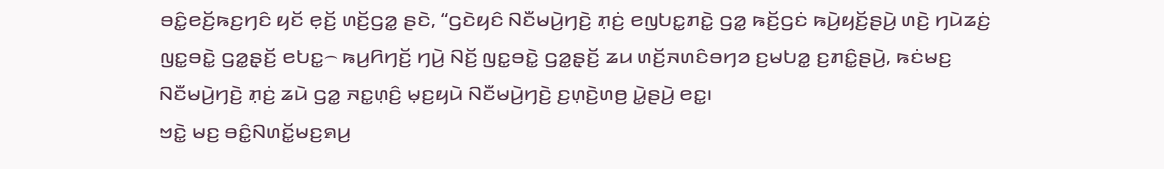ꤋꤢꤨ꤭ꤕꤢꤩ꤬ꤒꤢ꤬ꤚꤢꤨ ꤟꤢꤩ ꤕ꤫ꤢꤩ꤬ ꤛꤢꤩ꤬ꤞꤤ꤭ ꤔꤢꤧ, “ꤞꤢꤧꤟꤢꤨ ꤡꤢꤪꤗꤣꤧ꤬ꤚꤢꤧ꤬ ꤊ꤫ꤢꤦ꤬ ꤕꤜꤝꤢ꤭ꤊꤢꤧ꤭ ꤞꤤ꤭ ꤒꤢꤩ꤬ꤞꤢꤦ ꤒꤣꤧ꤬ꤟꤢꤩ꤬ꤔꤣꤧ꤬ ꤛꤢꤧ꤬ ꤚꤣꤧꤘꤢꤦ꤬ ꤜꤢ꤭ꤋꤢꤧ꤭ ꤞꤤ꤭ꤔ꤫ꤢꤩ꤬ ꤕꤝꤢ꤭꤮ ꤒꤣ꤬ꤖꤚꤢꤩ꤬ ꤚꤣꤧ꤬ ꤡꤢꤩ꤬ ꤜꤢ꤭ꤋꤢꤧ꤭ ꤞꤤ꤭ꤔ꤫ꤢꤩ꤬ ꤘꤣ ꤛꤢꤩ꤬ꤏꤛꤢꤨꤋꤚꤤ ꤢ꤬ꤗꤝꤤ꤭ ꤢ꤬ꤊꤢꤨ꤭ꤔꤣꤧ꤬, ꤒꤢꤦꤗꤢ꤬ ꤡꤢꤪꤗꤣꤧ꤬ꤚꤢꤧ꤬ ꤊ꤫ꤢꤦ꤬ ꤘꤣꤧ ꤞꤤ꤭ ꤏꤢ꤭ꤛ꤫ꤢꤨ꤬ ꤗ꤫ꤢ꤬ꤟꤣꤧ ꤡꤢꤪꤗꤣꤧ꤬ꤚꤢꤧ꤬ ꤢ꤬ꤛ꤫ꤢꤧ꤬ꤛꤥ꤬ ꤣꤧ꤭ꤔꤣꤧ꤬ ꤕꤢ꤭꤯
ꤠꤢꤧ꤭ ꤗꤢ꤬ ꤋꤢꤨ꤭ꤡꤛꤢꤩ꤭ꤗꤢ꤬ꤎꤣ꤬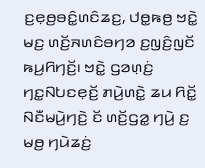ꤢ꤬ꤕ꤫ꤥ꤬ꤋꤢꤨ꤭ꤛꤢꤨꤘꤢ꤬, ꤓꤥ꤭ꤒꤥ꤬ ꤠꤢꤧ꤭ ꤗꤢ꤬ ꤛꤢꤩ꤬ꤏꤛꤢꤨꤋꤚꤤ ꤢ꤬ꤜꤢꤨ꤬ꤜꤢꤩ ꤒꤣ꤬ꤖꤚꤢꤩ꤬꤯ ꤠꤢꤧ꤭ ꤞꤤꤛ꤫ꤢꤦ꤬ ꤚꤢ꤭ꤡꤝꤢꤕ꤫ꤢꤩ꤬ ꤊꤣꤧ꤬ꤛꤢꤧ꤭ ꤘꤣ ꤖꤢꤩ꤭ ꤡꤢꤪꤗꤣꤧ꤬ꤚꤢꤧ꤬ ꤢꤩ ꤛꤢꤩ꤬ꤞꤤ꤭ ꤚꤣꤧ꤬ ꤢ꤬ ꤗꤥ꤬ ꤚꤣꤧꤘꤢꤦ꤬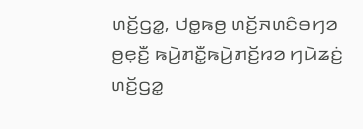ꤛꤢꤩ꤬ꤞꤤ꤭, ꤓꤥ꤭ꤒꤥ꤬ ꤛꤢꤩ꤬ꤏꤛꤢꤨꤋꤚꤤ ꤥ꤬ꤕ꤫ꤢꤪ꤬ ꤒꤣꤧ꤬ꤊꤢꤪ꤭ꤒꤣꤧ꤬ꤊꤢꤩ꤬ꤙꤤ ꤚꤣꤧꤘꤢꤦ꤬ ꤛꤢꤩ꤬ꤞꤤ꤭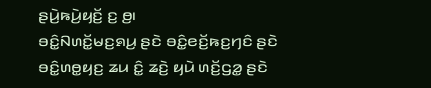ꤔꤣꤧ꤬ꤒꤣꤧ꤬ꤟꤢꤩ꤬ ꤢ꤬ ꤥ꤬꤯
ꤋꤢꤨ꤭ꤡꤛꤢꤩ꤭ꤗꤢ꤬ꤎꤣ꤬ ꤔꤢꤧ ꤋꤢꤨ꤭ꤕꤢꤩ꤬ꤒꤢ꤬ꤚꤢꤨ ꤔꤢꤧ ꤋꤢꤨ꤭ꤛꤥ꤭ꤟꤢ꤬ ꤘꤣ ꤢꤨ꤭ ꤘꤢꤧ꤬ ꤟꤣꤧ ꤛꤢꤩ꤬ꤞꤤ꤭ ꤔꤢꤧ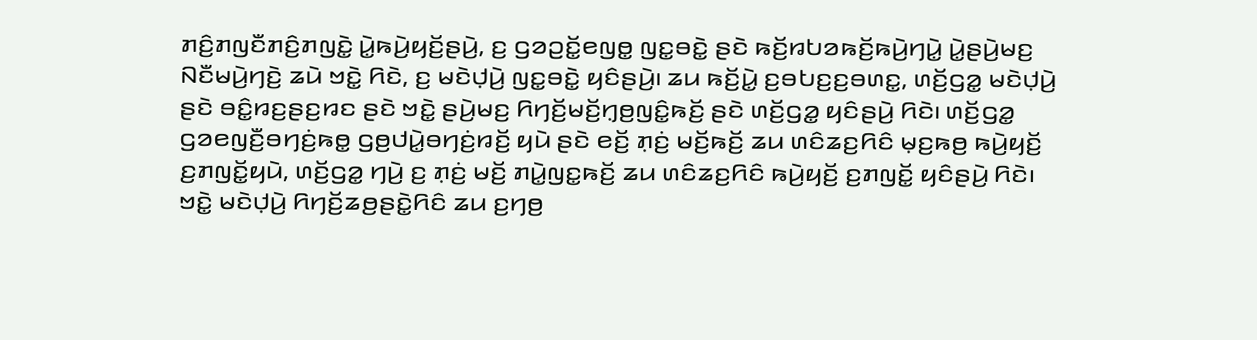ꤊꤢꤨ꤬ꤊꤜꤢꤪꤊꤢꤨ꤬ꤊꤜꤢꤧ꤭ ꤣꤧ꤭ꤒꤣꤧ꤬ꤟꤢꤩ꤬ꤔꤣꤧ꤬, ꤢ꤬ ꤞꤤꤑꤢꤩ꤭ꤕꤜꤥ꤭ ꤜꤢ꤭ꤋꤢꤧ꤭ ꤔꤢꤧ ꤒꤢꤩ꤬ꤙꤝꤤꤒꤢꤩ꤬ꤒꤣꤧ꤬ꤚꤣꤧ꤭ ꤣꤧ꤭ꤔꤣꤧ꤬ꤗꤢ꤬ ꤡꤢꤪꤗꤣꤧ꤬ꤚꤢꤧ꤬ ꤘꤣꤧ ꤠꤢꤧ꤭ ꤖꤢꤧ, ꤢ꤬ ꤗꤢꤧꤓ꤫ꤣꤧ꤬ ꤜꤢ꤭ꤋꤢꤧ꤭ ꤟꤢꤨꤔꤣꤧ꤬꤯ ꤘꤣ ꤒꤢꤩ꤬ꤣꤧ꤭ ꤢ꤬ꤋꤝꤢ꤬ꤢ꤬ꤋꤛꤢ꤭, ꤛꤢꤩ꤬ꤞꤤ꤭ ꤗꤢꤧꤓ꤫ꤣꤧ꤬ ꤔꤢꤧ ꤋꤢꤨ꤭ꤙꤢ꤬ꤔꤢ꤬ꤙꤢ ꤔꤢꤧ ꤠꤢꤧ꤭ ꤔꤣꤧ꤬ꤗꤢ꤬ ꤖꤚꤢꤩ꤬ꤗꤢꤩ꤬ꤚ꤫ꤥ꤬ꤜꤢꤨ꤭ꤒꤢꤩ꤬ ꤔꤢꤧ ꤛꤢꤩ꤬ꤞꤤ꤭ ꤟꤢꤨꤔꤣꤧ꤬ ꤖꤢꤧ꤯ ꤛꤢꤩ꤬ꤞꤤ꤭ ꤞꤤꤕꤜꤢꤪ꤬ꤋꤚꤢꤦ꤬ꤒꤥ꤭ ꤞꤥ꤬ꤓꤣꤧ꤭ꤋꤚꤢꤦ꤬ꤙꤢꤩ꤬ ꤟꤣꤧ ꤔꤢꤧ ꤕꤢꤩ꤬ ꤊ꤫ꤢꤦ꤬ ꤗꤢꤩ꤬ꤒꤢꤩ꤬ ꤘꤣ ꤛꤢꤨꤘꤢ꤬ꤖꤢꤨ ꤗ꤫ꤢ꤬ꤒꤥ꤬ ꤒꤣꤧ꤬ꤟꤢꤩ꤬ ꤢ꤬ꤊꤜꤢꤩ꤭ꤟꤣꤧ, ꤛꤢꤩ꤬ꤞꤤ꤭ ꤚꤣꤧ꤬ ꤢ꤬ ꤊ꤫ꤢꤦ꤬ ꤗꤢꤩ꤬ ꤊꤣꤧ꤭ꤜꤢ꤭ꤒꤢꤩ꤬ ꤘꤣ ꤛꤢꤨꤘꤢ꤬ꤖꤢꤨ ꤒꤣꤧ꤬ꤟꤢꤩ꤬ ꤢ꤬ꤊꤜꤢꤩ꤭ ꤟꤢꤨꤔꤣꤧ꤬ ꤖꤢꤧ꤯
ꤠꤢꤧ꤭ ꤗꤢꤧꤓ꤫ꤣꤧ꤬ ꤖꤚꤢꤩ꤬ꤘꤥ꤬ꤔꤢꤧ꤭ꤖꤢꤨ ꤘꤣ ꤢ꤬ꤚꤥ꤬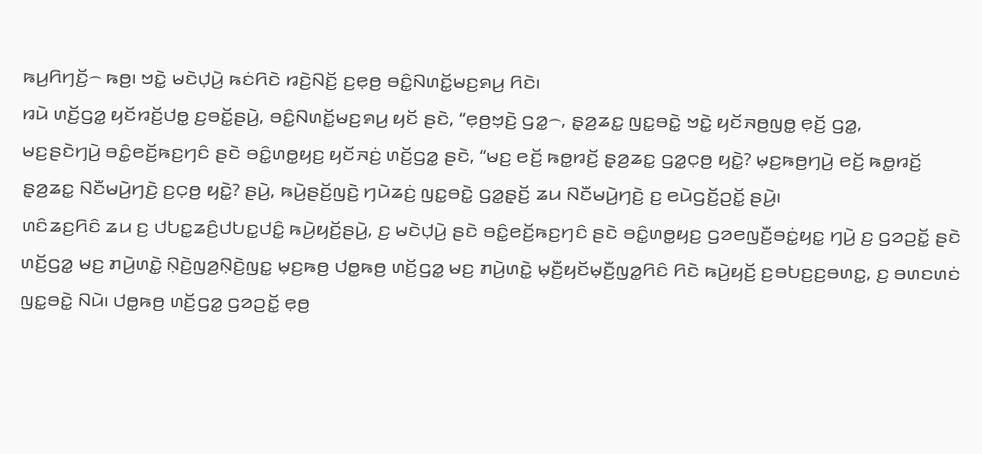ꤒꤣ꤬ꤖꤚꤢꤩ꤬꤮ ꤒꤥ꤬꤯ ꤠꤢꤧ꤭ ꤗꤢꤧꤓ꤫ꤣꤧ꤬ ꤒꤢꤦꤖꤢꤧ ꤙꤢꤧ꤬ꤡꤢꤩ꤬ ꤢ꤬ꤕ꤫ꤥ꤬ ꤋꤢꤨ꤭ꤡꤛꤢꤩ꤭ꤗꤢ꤬ꤎꤣ꤬ ꤖꤢꤧ꤯
ꤙꤣꤧ ꤛꤢꤩ꤬ꤞꤤ꤭ ꤟꤢꤩꤙꤢꤩ꤬ꤓꤥ꤭ ꤢ꤬ꤋꤢꤩ꤭ꤔꤣꤧ꤬, ꤋꤢꤨ꤭ꤡꤛꤢꤩ꤭ꤗꤢ꤬ꤎꤣ꤬ ꤟꤢꤩ ꤔꤢꤧ, “ꤕ꤫ꤥ꤬ꤠ꤫ꤢꤧ꤬ ꤞꤤ꤭꤮, ꤔ꤫ꤤ꤬ꤘꤢ꤭ ꤜꤢ꤭ꤋꤢꤧ꤭ ꤠꤢꤧ꤭ ꤟꤢꤩꤏꤥ꤬ꤜꤥ꤭ ꤕ꤫ꤢꤩ꤬ ꤞꤤ꤭,
ꤗꤢ꤬ꤔꤢꤧꤚꤣꤧ꤬ ꤋꤢꤨ꤭ꤕꤢꤩ꤬ꤒꤢ꤬ꤚꤢꤨ ꤔꤢꤧ ꤋꤢꤨ꤭ꤛꤥ꤭ꤟꤢ꤬ ꤟꤢꤩꤏꤢꤦ꤬ ꤛꤢꤩ꤬ꤞꤤ꤭ ꤔꤢꤧ, “ꤗꤢ꤬ ꤕꤢꤩ꤬ ꤒꤥ꤭ꤙꤢꤩ꤬ ꤔ꤫ꤤ꤬ꤘꤢ꤭ ꤞꤤ꤭ꤍ꤫ꤥ꤬ ꤟꤢꤧ꤭? ꤗ꤫ꤢ꤬ꤒꤥ꤬ꤚꤣꤧ꤬ ꤕꤢꤩ꤬ ꤒꤥ꤭ꤙꤢꤩ꤬ ꤔ꤫ꤤ꤬ꤘꤢ꤭ ꤡꤢꤪꤗꤣꤧ꤬ꤚꤢꤧ꤬ ꤢ꤬ꤍ꤫ꤥ꤬ ꤟꤢꤧ꤭? ꤔꤣꤧ꤬, ꤒꤣꤧ꤬ꤔꤢꤩ꤬ꤜꤢꤧ꤬ ꤚꤣꤧꤘꤢꤦ꤬ ꤜꤢ꤭ꤋꤢꤧ꤭ ꤞꤤ꤭ꤔ꤫ꤢꤩ꤬ ꤘꤣ ꤡꤢꤪꤗꤣꤧ꤬ꤚꤢꤧ꤬ ꤢ꤬ ꤕꤣꤧꤞꤢꤩ꤬ꤑꤢꤩ꤭ ꤔꤣꤧ꤬꤯
ꤛꤢꤨꤘꤢ꤬ꤖꤢꤨ ꤘꤣ ꤢ꤬ ꤓꤝꤢ꤭ꤘꤢꤨ꤬ꤓꤝꤢ꤭ꤓꤢꤨ꤭ ꤒꤣꤧ꤬ꤟꤢꤩ꤬ꤔꤣꤧ꤬, ꤢ꤬ ꤗꤢꤧꤓ꤫ꤣꤧ꤬ ꤔꤢꤧ ꤋꤢꤨ꤭ꤕꤢꤩ꤬ꤒꤢ꤬ꤚꤢꤨ ꤔꤢꤧ ꤋꤢꤨ꤭ꤛꤥ꤭ꤟꤢ꤬ ꤞꤤꤕꤜꤢꤪ꤬ꤋꤢꤦ꤭ꤟꤢ꤭ ꤚꤣꤧ꤬ ꤢ꤬ ꤞꤤꤑꤢꤩ꤭ ꤔꤢꤧ ꤛꤢꤩ꤬ꤞꤤ꤭ ꤗꤢ꤬ ꤊꤣꤧ꤬ꤛꤢꤧ꤭ ꤡ꤫ꤢꤧ꤬ꤜꤤ꤬ꤡ꤫ꤢꤧ꤬ꤜꤢ꤭ ꤗ꤫ꤢ꤬ꤒꤥ꤬ ꤓꤥ꤭ꤒꤥ꤬ ꤛꤢꤩ꤬ꤞꤤ꤭ ꤗꤢ꤬ ꤊꤣꤧ꤬ꤛꤢꤧ꤭ ꤗ꤫ꤢꤪ꤬ꤟꤢꤩꤗ꤫ꤢꤪ꤬ꤜꤤ꤭ꤖꤢꤨ ꤖꤢꤧ ꤒꤣꤧ꤬ꤟꤢꤩ꤬ ꤢ꤬ꤋꤝꤢ꤬ꤢ꤬ꤋꤛꤢ꤭, ꤢ꤬ ꤋꤛꤢꤛꤢꤦ ꤜꤢ꤭ꤋꤢꤧ꤭ ꤡꤣꤧ꤯ ꤓꤥ꤭ꤒꤥ꤬ ꤛꤢꤩ꤬ꤞꤤ꤭ ꤞꤤꤑꤢꤩ꤭ ꤕ꤫ꤥ꤬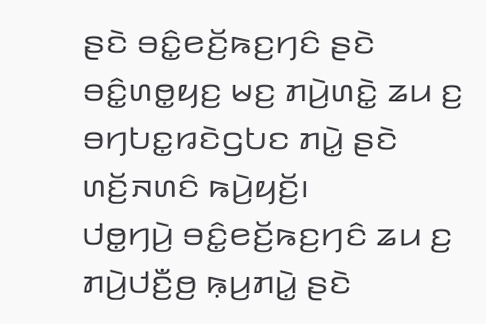ꤔꤢꤧ ꤋꤢꤨ꤭ꤕꤢꤩ꤬ꤒꤢ꤬ꤚꤢꤨ ꤔꤢꤧ ꤋꤢꤨ꤭ꤛꤥ꤭ꤟꤢ꤬ ꤗꤢ꤬ ꤊꤣꤧ꤬ꤛꤢꤧ꤭ ꤘꤣ ꤢ꤬ ꤋꤚꤝꤢ꤭ꤙꤢꤧꤞꤝꤢ ꤊꤣꤧ꤭ ꤔꤢꤧ ꤛꤢꤩ꤬ꤏꤛꤢꤨ ꤒꤣꤧ꤬ꤟꤢꤩ꤬꤯
ꤓꤥ꤭ꤚꤣꤧ꤬ ꤋꤢꤨ꤭ꤕꤢꤩ꤬ꤒꤢ꤬ꤚꤢꤨ ꤘꤣ ꤢ꤬ ꤊꤣꤧ꤬ꤓꤢꤪ꤬ꤥ꤬ ꤒ꤫ꤣ꤬ꤊꤣꤧ꤭ ꤔꤢꤧ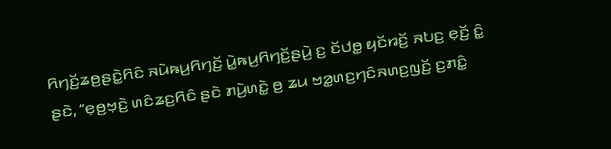ꤖꤚꤢꤩ꤬ꤘꤥ꤬ꤔꤢꤧ꤭ꤖꤢꤨ ꤏꤣꤧꤒꤣ꤬ꤖꤚꤢꤩ꤬ ꤣꤧ꤭ꤒꤣ꤬ꤖꤚꤢꤩ꤬ꤔꤣꤧ꤬ ꤢ꤬ ꤢꤩꤓꤥ꤭ ꤟꤢꤩꤙꤢꤩ꤬ ꤏꤝꤢ꤬ ꤕ꤫ꤢꤩ꤬ ꤢꤨ꤭ ꤔꤢꤧ, “ꤕ꤫ꤥ꤬ꤠ꤫ꤢꤧ꤬ ꤛꤢꤨꤘꤢ꤬ꤖꤢꤨ ꤔꤢꤧ ꤊꤣꤧ꤬ꤛꤢꤧ꤭ ꤥ꤬ ꤘꤣ ꤠꤤ꤭ꤛꤢ꤬ꤚꤢꤨꤏꤛꤢ꤬ꤜꤢꤩ꤬ ꤢ꤬ꤊꤢꤨ꤭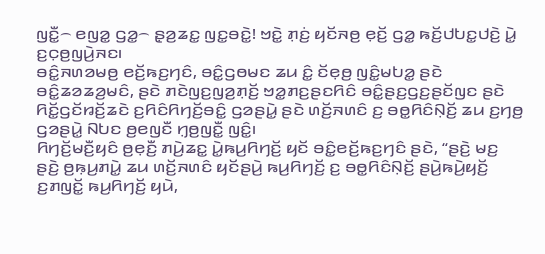ꤜꤢꤪ꤭꤮ ꤕꤜꤤ꤭ ꤞꤤ꤭꤮ ꤔ꤫ꤤ꤬ꤘꤢ꤭ ꤜꤢ꤭ꤋꤢꤧ꤭! ꤠꤢꤧ꤭ ꤊ꤫ꤢꤦ꤬ ꤟꤢꤩꤏꤥ꤬ ꤕ꤫ꤢꤩ꤬ ꤞꤤ꤭ ꤒꤢꤩ꤬ꤓꤝꤢ꤭ꤓꤢꤧ꤬ ꤣꤧ꤭ ꤢ꤬ꤍ꤫ꤥ꤬ꤜꤣꤧ꤬ꤏꤢ꤯
ꤋꤢꤨ꤭ꤏꤛꤤꤗꤥ꤬ ꤕꤢꤩ꤬ꤒꤢ꤬ꤚꤢꤨ, ꤋꤢꤨ꤭ꤞꤥꤗꤢ ꤘꤣ ꤢꤨ꤭ ꤢꤩꤕ꤫ꤥ꤬ ꤜꤢꤨ꤭ꤗꤝꤤ꤭ ꤔꤢꤧ ꤋꤢꤨ꤭ꤘꤤꤘꤤ꤬ꤗꤢꤨ, ꤔꤢꤧ ꤊꤢꤧꤜꤢ꤬ꤜꤤ꤬ꤊ꤫ꤢꤩ꤬ ꤠꤤ꤭ꤊꤢ꤬ꤔꤢꤖꤢꤨ ꤋꤢꤨ꤭ꤔꤢ꤬ꤞꤢ꤬ꤔꤢꤩꤜꤢ ꤔꤢꤧ ꤖꤢꤩ꤭ꤞꤢꤩꤙꤢꤩ꤬ꤘꤢꤧ ꤢ꤬ꤖꤢꤨꤖꤚꤢꤩ꤬ꤋꤢꤨ꤭ ꤞꤤꤔꤣꤧ꤭ ꤔꤢꤧ ꤛꤢꤩ꤬ꤏꤛꤢꤨ ꤢ꤬ ꤋꤥ꤭ꤖꤢꤨꤡ꤫ꤢꤩ꤬ ꤘꤣ ꤢ꤬ꤚꤥ꤬ ꤞꤤꤔꤣꤧ꤭ ꤡꤝꤢ ꤥ꤬ꤕꤜꤢꤪ ꤚ꤫ꤥ꤬ꤜꤢꤪ꤭ ꤜꤢꤨ꤭꤯
ꤖꤚꤢꤩ꤬ꤗꤢꤪ꤬ꤟꤢꤨ ꤥ꤬ꤕ꤫ꤢꤪ꤬ ꤊꤣꤧ꤬ꤘꤢ꤭ ꤣꤧ꤭ꤒꤣ꤬ꤖꤚꤢꤩ꤬ ꤟꤢꤩ ꤋꤢꤨ꤭ꤕꤢꤩ꤬ꤒꤢ꤬ꤚꤢꤨ ꤔꤢꤧ, “ꤔꤢꤧ꤬ ꤗꤢ꤬ ꤔꤢꤧ꤬ ꤥ꤬ꤒ꤫ꤣ꤬ꤊꤣꤧ꤭ ꤘꤣ ꤛꤢꤩ꤬ꤏꤛꤢꤨ ꤟꤢꤩꤔꤣꤧ꤬ ꤒꤣ꤬ꤖꤚꤢꤩ꤬ ꤢ꤬ ꤋꤥ꤭ꤖꤢꤨꤡ꤫ꤢꤩ꤬ ꤔꤣꤧ꤬ꤒꤣꤧ꤬ꤟꤢꤩ꤬ ꤢ꤬ꤊꤜꤢꤩ꤭ ꤒꤣ꤬ꤖꤚꤢꤩ꤬ ꤟꤣꤧ,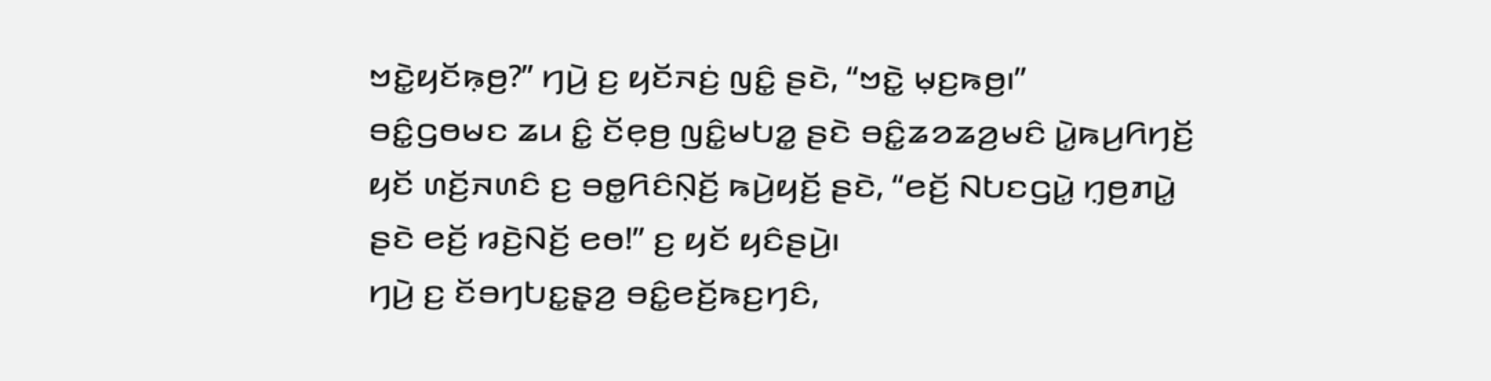ꤠꤢꤧ꤭ꤟꤢꤩꤒ꤫ꤥ꤬?” ꤚꤣꤧ꤬ ꤢ꤬ ꤟꤢꤩꤏꤢꤦ꤬ ꤜꤢꤨ꤭ ꤔꤢꤧ, “ꤠꤢꤧ꤭ ꤗ꤫ꤢ꤬ꤒꤥ꤬꤯”
ꤋꤢꤨ꤭ꤞꤥꤗꤢ ꤘꤣ ꤢꤨ꤭ ꤢꤩꤕ꤫ꤥ꤬ ꤜꤢꤨ꤭ꤗꤝꤤ꤭ ꤔꤢꤧ ꤋꤢꤨ꤭ꤘꤤꤘꤤ꤬ꤗꤢꤨ ꤣꤧ꤭ꤒꤣ꤬ꤖꤚꤢꤩ꤬ ꤟꤢꤩ ꤛꤢꤩ꤬ꤏꤛꤢꤨ ꤢ꤬ ꤋꤥ꤭ꤖꤢꤨꤡ꤫ꤢꤩ꤬ ꤒꤣꤧ꤬ꤟꤢꤩ꤬ ꤔꤢꤧ, “ꤕꤢꤩ꤬ ꤡꤝꤢꤞꤣꤧ꤭ ꤚ꤫ꤥ꤬ꤊꤣꤧ꤭ ꤔꤢꤧ ꤕꤢꤩ꤬ ꤙꤢꤧ꤬ꤡꤢꤩ꤬ ꤕꤥ!” ꤢ꤬ ꤟꤢꤩ ꤟꤢꤨꤔꤣꤧ꤬꤯
ꤚꤣꤧ꤬ ꤢ꤬ ꤢꤩꤋꤚꤝꤢ꤭ꤔ꤫ꤤ꤬ ꤋꤢꤨ꤭ꤕꤢꤩ꤬ꤒꤢ꤬ꤚꤢꤨ,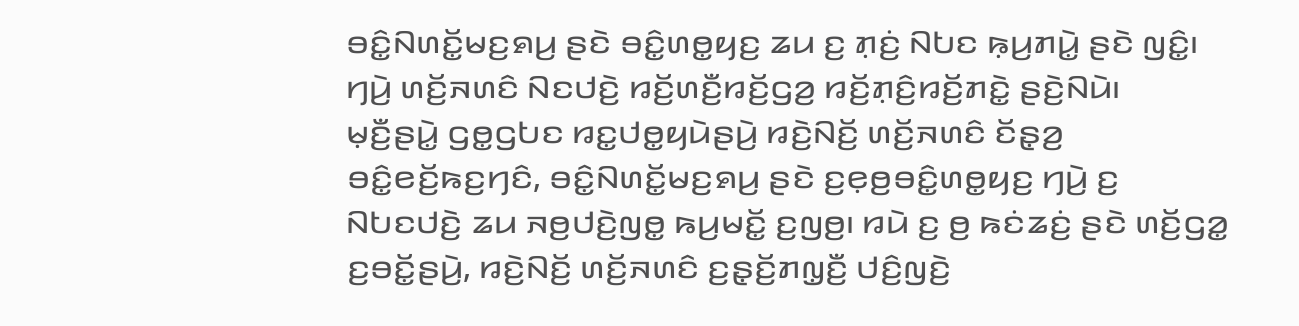ꤋꤢꤨ꤭ꤡꤛꤢꤩ꤭ꤗꤢ꤬ꤎꤣ꤬ ꤔꤢꤧ ꤋꤢꤨ꤭ꤛꤥ꤭ꤟꤢ꤬ ꤘꤣ ꤢ꤬ ꤊ꤫ꤢꤦ꤬ ꤡꤝꤢ ꤒ꤫ꤣ꤬ꤊꤣꤧ꤭ ꤔꤢꤧ ꤜꤢꤨ꤭꤯ ꤚꤣꤧ꤬ ꤛꤢꤩ꤬ꤏꤛꤢꤨ ꤡꤢꤓꤢꤧ꤬ ꤙꤢꤩ꤬ꤛꤢꤪ꤬ꤙꤢꤩ꤬ꤞꤤ꤬ ꤙꤢꤩ꤬ꤊ꤫ꤢꤨ꤬ꤙꤢꤩ꤬ꤊꤢꤧ꤭ ꤔꤢꤧ꤬ꤡꤣꤧ꤯
ꤗ꤫ꤢꤪ꤬ꤔꤣꤧ꤭ ꤞꤥ꤭ꤞꤝꤢ ꤙꤢ꤭ꤓꤥ꤭ꤟꤣꤧꤔꤣꤧ꤬ ꤙꤢꤧ꤬ꤡꤢꤩ꤬ ꤛꤢꤩ꤬ꤏꤛꤢꤨ ꤢꤩꤔ꤫ꤤ꤬ ꤋꤢꤨ꤭ꤕꤢꤩ꤬ꤒꤢ꤬ꤚꤢꤨ, ꤋꤢꤨ꤭ꤡꤛꤢꤩ꤭ꤗꤢ꤬ꤎꤣ꤬ ꤔꤢꤧ ꤢ꤬ꤕ꤫ꤥ꤬ꤋꤢꤨ꤭ꤛꤥ꤭ꤟꤢ꤬ ꤚꤣꤧ꤬ ꤢ꤬ ꤡꤝꤢꤓꤢꤧ꤬ ꤘꤣ ꤏꤥ꤬ꤓꤢꤧ꤬ꤜꤥ꤭ ꤒꤣ꤬ꤗꤢꤩ꤭ ꤢ꤬ꤜꤥ꤬꤯ ꤙꤣꤧ ꤢ꤬ ꤥ꤬ ꤒꤢꤦꤘꤢꤦ꤬ ꤔꤢꤧ ꤛꤢꤩ꤬ꤞꤤ꤭ ꤢ꤬ꤋꤢꤩ꤭ꤔꤣꤧ꤬, ꤙꤢꤧ꤬ꤡꤢꤩ꤬ ꤛꤢꤩ꤬ꤏꤛꤢꤨ ꤢ꤬ꤔ꤫ꤢꤩ꤬ꤊꤜ꤫ꤢꤪ꤬ ꤓꤢꤨ꤬ꤜꤢꤧ꤬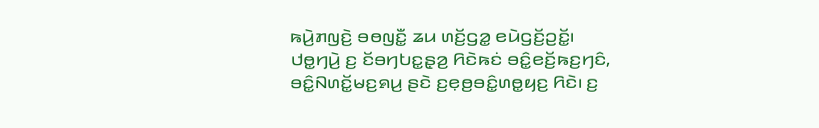ꤒꤣꤧ꤬ꤊꤜꤢꤧ꤬ ꤋꤥꤜꤢꤪ꤭ ꤘꤣ ꤛꤢꤩ꤬ꤞꤤ꤭ ꤕꤣꤧꤞꤢꤩ꤬ꤑꤢꤩ꤭꤯
ꤓꤥ꤭ꤚꤣꤧ꤬ ꤢ꤬ ꤢꤩꤋꤚꤝꤢ꤭ꤔ꤫ꤤ꤬ ꤖꤢꤧꤒꤢꤦ ꤋꤢꤨ꤭ꤕꤢꤩ꤬ꤒꤢ꤬ꤚꤢꤨ, ꤋꤢꤨ꤭ꤡꤛꤢꤩ꤭ꤗꤢ꤬ꤎꤣ꤬ ꤔꤢꤧ ꤢ꤬ꤕ꤫ꤥ꤬ꤋꤢꤨ꤭ꤛꤥ꤭ꤟꤢ꤬ ꤖꤢꤧ꤯ ꤢ꤬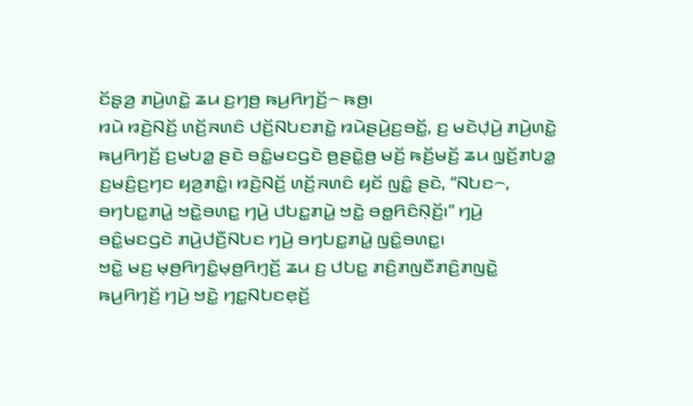ꤢꤩꤔ꤫ꤤ꤬ ꤊꤣꤧ꤬ꤛꤢꤧ꤭ ꤘꤣ ꤢ꤬ꤚꤥ꤬ ꤒꤣ꤬ꤖꤚꤢꤩ꤬꤮ ꤒꤥ꤬꤯
ꤙꤣꤧ ꤙꤢꤧ꤬ꤡꤢꤩ꤬ ꤛꤢꤩ꤬ꤏꤛꤢꤨ ꤓꤢꤩ꤬ꤡꤝꤢꤊꤢꤧ꤭ ꤙꤣꤧꤔꤣꤧ꤬ꤢ꤬ꤋꤢꤩ꤭, ꤢ꤬ ꤗꤢꤧꤓ꤫ꤣꤧ꤬ ꤊꤣꤧ꤬ꤛꤢꤧ꤭ ꤒꤣ꤬ꤖꤚꤢꤩ꤬ ꤢ꤬ꤗꤝꤤ꤭ ꤔꤢꤧ ꤋꤢꤨ꤭ꤗꤢꤞꤢꤧ ꤥ꤬ꤔꤢꤧ꤭ꤥ꤬ ꤗꤢꤩ꤬ ꤒꤢꤩ꤬ꤗꤢꤩ꤬ ꤘꤣ ꤜ꤫ꤢꤩ꤬ꤊꤝꤤ꤭ ꤢ꤬ꤗꤢꤨ꤬ꤢ꤬ꤚꤢ ꤟꤤ꤬ꤊꤢꤨ꤭꤯ ꤙꤢꤧ꤬ꤡꤢꤩ꤬ ꤛꤢꤩ꤬ꤏꤛꤢꤨ ꤟꤢꤩ ꤜꤢꤨ꤭ ꤔꤢꤧ, “ꤡꤝꤢ꤮, ꤋꤚꤝꤢ꤭ꤊꤣꤧ꤭ ꤠꤢꤧ꤭ꤋꤛꤢ꤭ ꤚꤣꤧ꤬ ꤓꤝꤢ꤭ꤊꤣꤧ꤭ ꤠꤢꤧ꤭ ꤋꤥ꤭ꤖꤢꤨꤡ꤫ꤢꤩ꤬꤯” ꤚꤣꤧ꤬ ꤋꤢꤨ꤭ꤗꤢꤞꤢꤧ ꤊꤣꤧ꤬ꤓꤢꤪ꤬ꤡꤝꤢ ꤚꤣꤧ꤬ ꤋꤚꤝꤢ꤭ꤊꤣꤧ꤭ ꤜꤢꤨ꤭ꤋꤛꤢ꤭꤯
ꤠꤢꤧ꤭ ꤗꤢ꤬ ꤗ꤫ꤥ꤬ꤖꤚꤢꤨ꤭ꤗ꤫ꤥ꤬ꤖꤚ꤫ꤢꤩ꤬ ꤘꤣ ꤢ꤬ ꤓꤝꤢ꤭ ꤊꤢꤨ꤬ꤊꤜꤢꤪꤊꤢꤨ꤬ꤊꤜꤢꤧ꤭ ꤒꤣ꤬ꤖꤚꤢꤩ꤬ ꤚꤣꤧ꤬ ꤠꤢꤧ꤭ ꤚꤢ꤭ꤡꤝꤢꤕ꤫ꤢꤩ꤬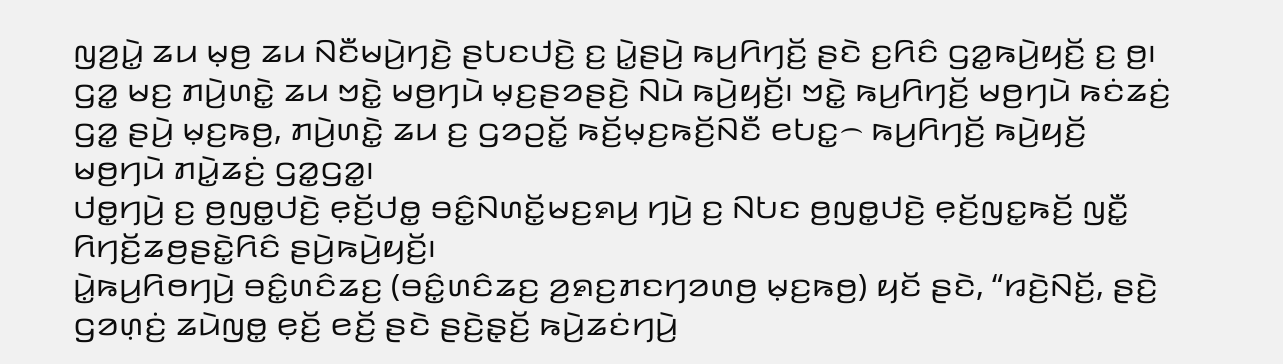ꤜꤤ꤬ꤣꤧ꤭ ꤘꤣ ꤗ꤫ꤥ꤬ ꤘꤣ ꤡꤢꤪꤗꤣꤧ꤬ꤚꤢꤧ꤬ ꤔꤝꤢꤓꤢꤧ꤬ ꤢ꤬ ꤣꤧ꤭ꤔꤣꤧ꤬ ꤒꤣ꤬ꤖꤚꤢꤩ꤬ ꤔꤢꤧ ꤢ꤬ꤖꤢꤨ ꤞꤤ꤭ꤒꤣꤧ꤬ꤟꤢꤩ꤬ ꤢ꤬ ꤥ꤬꤯ ꤞꤤ꤭ ꤗꤢ꤬ ꤊꤣꤧ꤬ꤛꤢꤧ꤭ ꤘꤣ ꤠꤢꤧ꤭ ꤗꤥ꤬ꤚꤣꤧ ꤗ꤫ꤢ꤬ꤔꤤꤔꤢꤧ꤬ ꤡꤣꤧ ꤒꤣꤧ꤬ꤟꤢꤩ꤬꤯ ꤠꤢꤧ꤭ ꤒꤣ꤬ꤖꤚꤢꤩ꤬ ꤗꤥ꤬ꤚꤣꤧ ꤒꤢꤦꤘꤢꤦ꤬ ꤞꤤ꤭ ꤔꤣꤧ꤬ ꤗ꤫ꤢ꤬ꤒꤥ꤬, ꤊꤣꤧ꤬ꤛꤢꤧ꤭ ꤘꤣ ꤢ꤬ ꤞꤤꤑꤢꤩ꤭ ꤒꤢꤩ꤬ꤗ꤫ꤢ꤬ꤒꤢꤩ꤬ꤡꤢꤪ ꤕꤝꤢ꤭꤮ ꤒꤣ꤬ꤖꤚꤢꤩ꤬ ꤒꤣꤧ꤬ꤟꤢꤩ꤬ ꤗꤥ꤬ꤚꤣꤧ ꤊꤣꤧ꤭ꤘꤢꤦ꤬ ꤞꤤ꤭ꤞꤤ꤭꤯
ꤓꤥ꤭ꤚꤣꤧ꤬ ꤢ꤬ ꤥ꤬ꤜꤥ꤭ꤓꤢꤧ꤬ ꤕ꤫ꤢꤩ꤬ꤓꤥ꤭ ꤋꤢꤨ꤭ꤡꤛꤢꤩ꤭ꤗꤢ꤬ꤎꤣ꤬ ꤚꤣꤧ꤬ ꤢ꤬ ꤡꤝꤢ ꤥ꤬ꤜꤥ꤭ꤓꤢꤧ꤬ ꤕ꤫ꤢꤩ꤬ꤜꤢ꤭ꤒꤢꤩ꤬ ꤜꤢꤪ꤭ ꤖꤚꤢꤩ꤬ꤘꤥ꤬ꤔꤢꤧ꤭ꤖꤢꤨ ꤔꤣꤧ꤬ꤒꤣꤧ꤬ꤟꤢꤩ꤬꤯
ꤣꤧ꤭ꤒꤣ꤬ꤖꤥꤚꤣꤧ꤬ ꤋꤢꤨ꤭ꤛꤢꤨꤘꤢ꤬ (ꤋꤢꤨ꤭ꤛꤢꤨꤘꤢ꤬ ꤤ꤬ꤎꤢ꤬ꤊꤢꤚꤤꤛꤥ꤬ ꤗ꤫ꤢ꤬ꤒꤥ꤬) ꤟꤢꤩ ꤔꤢꤧ, “ꤙꤢꤧ꤬ꤡꤢꤩ꤬, ꤔꤢꤧ꤬ ꤞꤤꤛ꤫ꤢꤦ꤬ ꤘꤣꤧꤜꤥ꤭ ꤕ꤫ꤢꤩ꤬ ꤕꤢꤩ꤬ ꤔꤢꤧ ꤔꤢꤧ꤬ꤔ꤫ꤢꤩ꤬ ꤒꤣꤧ꤬ꤘꤢꤦꤚꤣꤧ꤬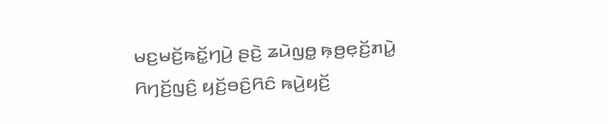ꤗꤢ꤬ꤗꤢꤩ꤬ꤒꤢꤩ꤭ꤚꤣꤧ꤬ ꤔꤢꤧ꤬ ꤘꤣꤧꤜꤥ꤭ ꤒ꤫ꤥ꤬ꤕ꤫ꤢꤩ꤬ꤊꤣꤧ꤭ ꤖꤚꤢꤩ꤬ꤜꤢꤨ꤬ ꤟꤢꤩ꤬ꤋꤢꤨ꤬ꤖꤢꤨ ꤒꤣꤧ꤬ꤟꤢꤩ꤬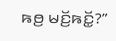ꤒꤥ꤬ ꤗꤢꤩ꤬ꤒꤢꤩ꤭?”